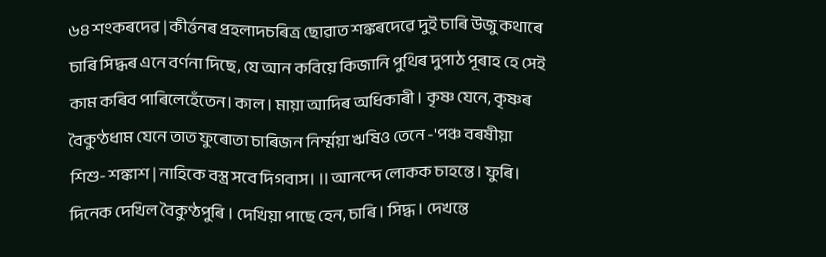৬৪ শংকৰদেৱ | কীৰ্ত্তনৰ প্ৰহলাদচৰিত্ৰ ছোৱাত শঙ্কৰদেৱে দুই চাৰি উজু কথাৰে চাৰি সিদ্ধৰ এনে বর্ণনা দিছে, যে আন কবিয়ে কিজানি পুথিৰ দুপাঠ পূৰাহ হে সেই কাম কৰিব পাৰিলেহেঁতেন। কাল । মায়া আদিৰ অধিকাৰী । কৃষ্ণ যেনে, কৃষ্ণৰ বৈকুণ্ঠধাম যেনে তাত ফুৰোতা চাৰিজন নিৰ্ম্ময়া ঋষিও তেনে -'পঞ্চ বৰষীয়া শিশু- শঙ্কাশ | নাহিকে বস্ত্ৰ সবে দিগবাস। ॥ আনন্দে লোকক চাহন্তে । ফুৰি। দিনেক দেখিল বৈকুণ্ঠপুৰি । দেখিয়া পাছে হেন, চাৰি । সিদ্ধ । দেখন্তে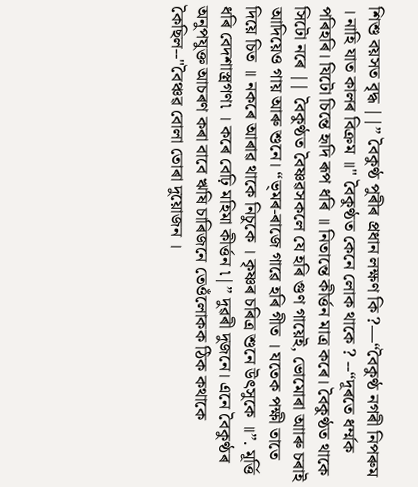শিশু বয়সত বৃদ্ধ ||” বৈকুণ্ঠ পুৰীৰ প্ৰধান লক্ষণ কি ?—“বৈকুণ্ঠ নগৰী নিপৰুম । নাহি যাত কালৰ বিক্ৰম ॥" বৈকুণ্ঠত কেনে লোক থাকে ? --“দূৰতে ধৰ্ম্মক পৰিহৰি। যিটো চিন্তে হৃদি ৰূপ ধৰি ॥ নিতান্তে কীৰ্ত্তন মাত্ৰ কৰে। বৈকুণ্ঠত থাকে সিটো নৰে || বৈকুণ্ঠত বৈষ্ণৱসকলে যে হৰি গুণ গায়েই, ভোমোৰা আাৰু চৰাই আদিয়েও গায় আৰু শুনে। “ভ্মৰ-ৰাজে গাৱে হৰি গীত । যতেক পক্ষী তাতে দিয়ে চিত ॥ নকৰে আৰাৱ থাকে নিচুকে । কৃষ্ণৰ চৰিত্ৰ শুনে উৎসুকে ॥”. মূৰ্ত্তি ধৰি বেদশাস্ত্ৰগণ৷ । কৰে বেঢ়ি মহিমা কীৰ্ত্তন ৷|” দুৱৰী দুজনে। এনে বৈকুণ্ঠৰ অনুপযুক্ত আচৰণ কৰা বাবে ঋষি চাৰিজনে তেওঁলোকক ঠিক কথাকে কৈছিল--"বৈঞ্চৱ বোলা তোৰা দুয়োজন ।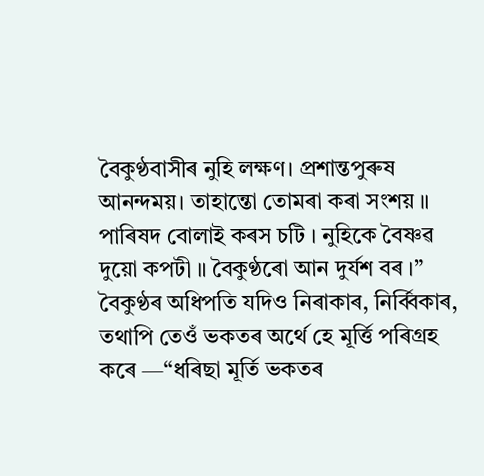বৈকুণ্ঠবাসীৰ নুহি লক্ষণ। প্রশান্তপুৰুষ আনন্দময়। তাহান্তো তোমৰা কৰা সংশয় ॥ পাৰিষদ বোলাই কৰস চটি । নুহিকে বৈষ্ণৱ দুয়ো কপটী ॥ বৈকুণ্ঠৰো আন দুৰ্যশ বৰ ।” বৈকুণ্ঠৰ অধিপতি যদিও নিৰাকাৰ, নিৰ্ব্বিকাৰ, তথাপি তেওঁ ভকতৰ অৰ্থে হে মূৰ্ত্তি পৰিগ্ৰহ কৰে —“ধৰিছা মূৰ্তি ভকতৰ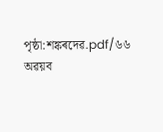পৃষ্ঠা:শঙ্কৰদেৱ.pdf/৬৬
অৱয়ব